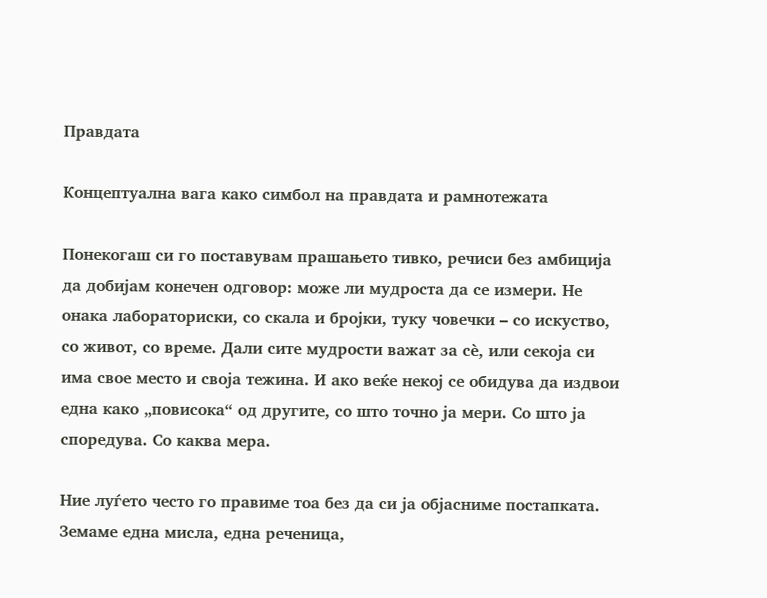Правдата

Концептуална вага како симбол на правдата и рамнотежата

Понекогаш си го поставувам прашањето тивко, речиси без амбиција да добијам конечен одговор: може ли мудроста да се измери. Не онака лабораториски, со скала и бројки, туку човечки – со искуство, со живот, со време. Дали сите мудрости важат за сè, или секоја си има свое место и своја тежина. И ако веќе некој се обидува да издвои една како „повисока“ од другите, со што точно ја мери. Со што ја споредува. Со каква мера.

Ние луѓето често го правиме тоа без да си ја објасниме постапката. Земаме една мисла, една реченица,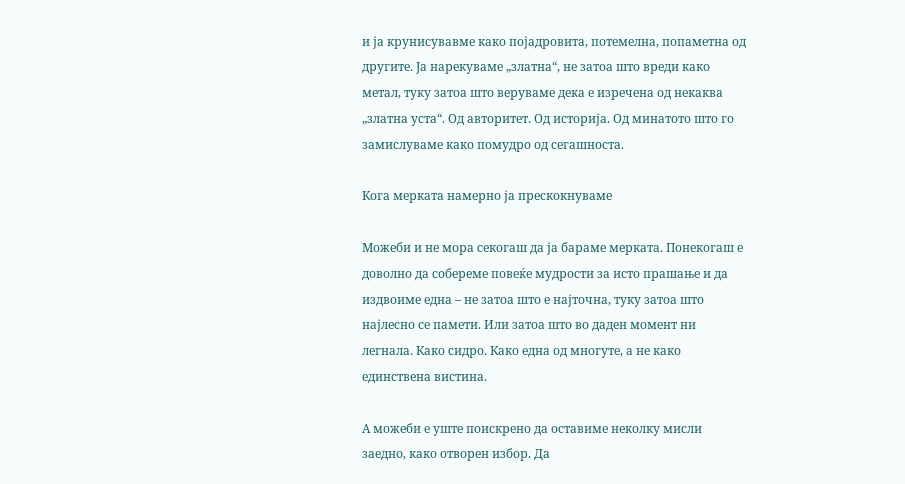и ја крунисувавме како појадровита, потемелна, попаметна од другите. Ја нарекуваме „златна“, не затоа што вреди како метал, туку затоа што веруваме дека е изречена од некаква „златна уста“. Од авторитет. Од историја. Од минатото што го замислуваме како помудро од сегашноста.

Кога мерката намерно ја прескокнуваме

Можеби и не мора секогаш да ја бараме мерката. Понекогаш е доволно да собереме повеќе мудрости за исто прашање и да издвоиме една – не затоа што е најточна, туку затоа што најлесно се памети. Или затоа што во даден момент ни легнала. Како сидро. Како една од многуте, а не како единствена вистина.

А можеби е уште поискрено да оставиме неколку мисли заедно, како отворен избор. Да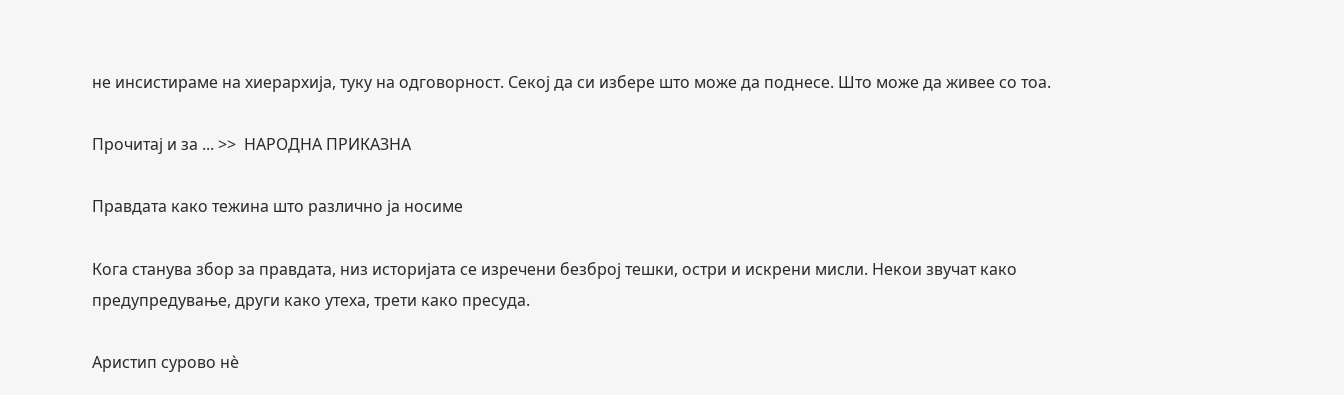не инсистираме на хиерархија, туку на одговорност. Секој да си избере што може да поднесе. Што може да живее со тоа.

Прочитај и за ... >>  НАРОДНА ПРИКАЗНА

Правдата како тежина што различно ја носиме

Кога станува збор за правдата, низ историјата се изречени безброј тешки, остри и искрени мисли. Некои звучат како предупредување, други како утеха, трети како пресуда.

Аристип сурово нè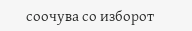соочува со изборот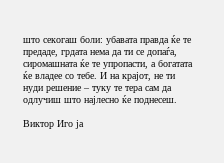што секогаш боли: убавата правда ќе те предаде, грдата нема да ти се допаѓа, сиромашната ќе те упропасти, а богатата ќе владее со тебе. И на крајот, не ти нуди решение – туку те тера сам да одлучиш што најлесно ќе поднесеш.

Виктор Иго ја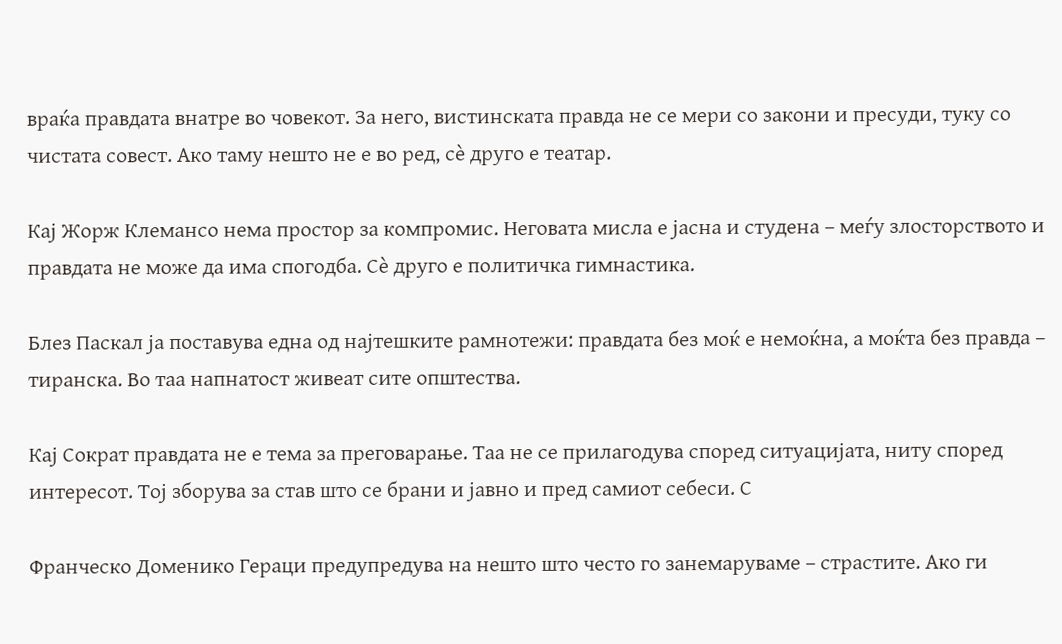враќа правдата внатре во човекот. За него, вистинската правда не се мери со закони и пресуди, туку со чистата совест. Ако таму нешто не е во ред, сè друго е театар.

Кај Жорж Клемансо нема простор за компромис. Неговата мисла е јасна и студена – меѓу злосторството и правдата не може да има спогодба. Сè друго е политичка гимнастика.

Блез Паскал ја поставува една од најтешките рамнотежи: правдата без моќ е немоќна, а моќта без правда – тиранска. Во таа напнатост живеат сите општества.

Кај Сократ правдата не е тема за преговарање. Таа не се прилагодува според ситуацијата, ниту според интересот. Тој зборува за став што се брани и јавно и пред самиот себеси. С

Франческо Доменико Гераци предупредува на нешто што често го занемаруваме – страстите. Ако ги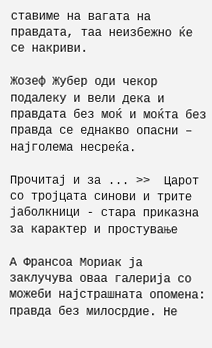ставиме на вагата на правдата, таа неизбежно ќе се накриви.

Жозеф Жубер оди чекор подалеку и вели дека и правдата без моќ и моќта без правда се еднакво опасни – најголема несреќа.

Прочитај и за ... >>  Царот со тројцата синови и трите јаболкници - стара приказна за карактер и простување

А Франсоа Мориак ја заклучува оваа галерија со можеби најстрашната опомена: правда без милосрдие. Не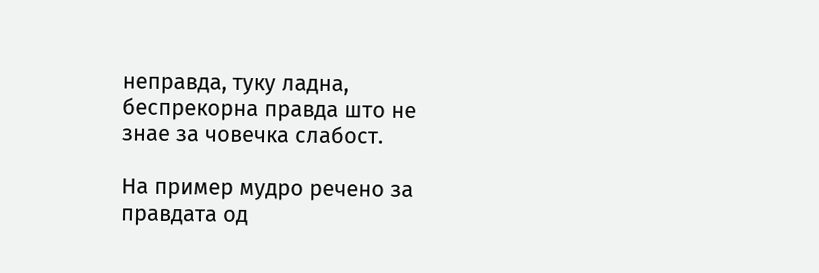неправда, туку ладна, беспрекорна правда што не знае за човечка слабост.

На пример мудро речено за правдата од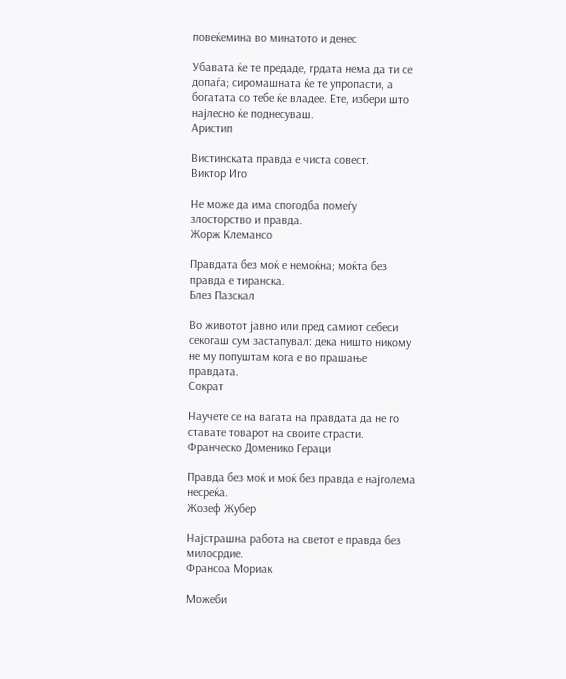повеќемина во минатото и денес

Убавата ќе те предаде, грдата нема да ти се допаѓа; сиромашната ќе те упропасти, а богатата со тебе ќе владее. Ете, избери што најлесно ќе поднесуваш.
Аристип

Вистинската правда е чиста совест.
Виктор Иго

Не може да има спогодба помеѓу злосторство и правда.
Жорж Клемансо

Правдата без моќ е немоќна; моќта без правда е тиранска.
Блез Пазскал

Во животот јавно или пред самиот себеси секогаш сум застапувал: дека ништо никому не му попуштам кога е во прашање правдата.
Сократ

Научете се на вагата на правдата да не го ставате товарот на своите страсти.
Франческо Доменико Гераци

Правда без моќ и моќ без правда е најголема несреќа.
Жозеф Жубер

Најстрашна работа на светот е правда без милосрдие.
Франсоа Мориак

Можеби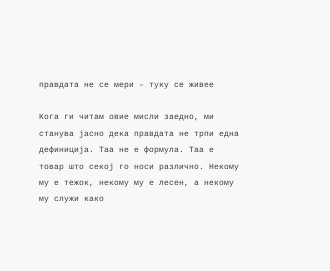правдата не се мери – туку се живее

Кога ги читам овие мисли заедно, ми станува јасно дека правдата не трпи една дефиниција. Таа не е формула. Таа е товар што секој го носи различно. Некому му е тежок, некому му е лесен, а некому му служи како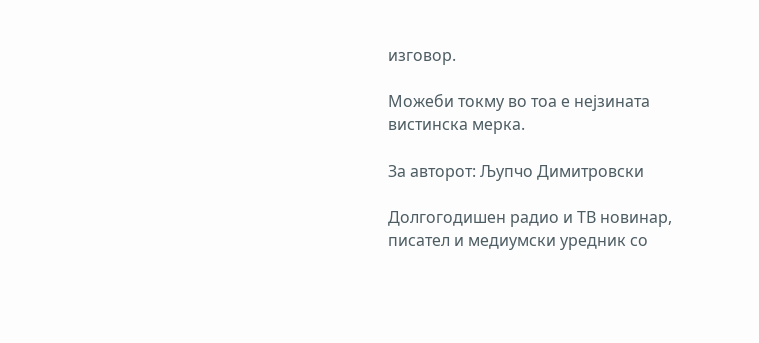изговор.

Можеби токму во тоа е нејзината вистинска мерка.

За авторот: Љупчо Димитровски

Долгогодишен радио и ТВ новинар, писател и медиумски уредник со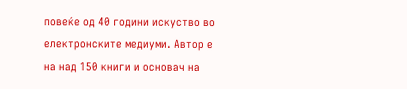повеќе од 40 години искуство во електронските медиуми. Автор е на над 150 книги и основач на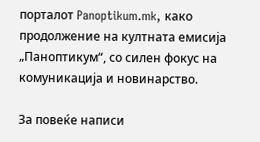порталот Panoptikum.mk, како продолжение на култната емисија „Паноптикум“, со силен фокус на комуникација и новинарство.

За повеќе написи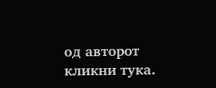од авторот кликни тука.